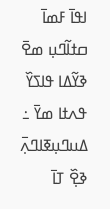ߊߟߊ߫ ߓߘߊ߫ ߛߙߊ߬ߣߎ߲ ߘߐ߫ ߢߌ߬ߡߊ ߟߊߖߌ߰ ߟߍߙߊ ߘߌ߫ ߸ ߡߎߣߎ߲ߧߊߣߍ߲߫ ߢߐ߲߰ ߠߊ߫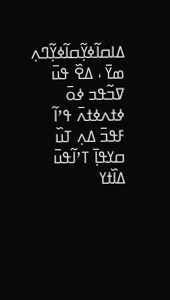ߡߊߛߊ߬ߦߌ߲߬ߛߊ߬ߦߌ߲߬ߣߍ߲ ߘߌ߫ ، ߡߐ߰ ߟߎ߫ ߜߏ߬ߟߏ ߦߋ߫ ߦߙߍߦߙߍ߫ ߟߴߊ߬ ߓߟߏ߫ ߡߍ߲ ߠߎ߰ ߛߌߟߊ߲߫ ߠߴߊ߬ߟߎ߫ ߡߊ߰ߙߌ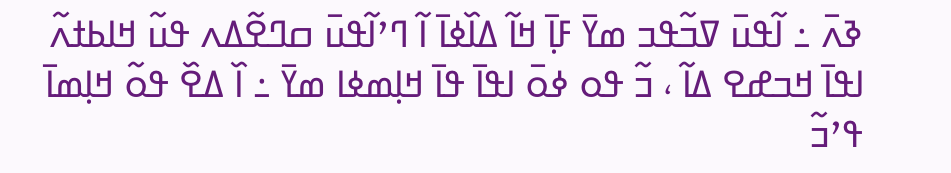ߢߍ߫ ߸ ߊ߬ߟߎ߫ ߜߏ߬ߟߏ ߘߌ߫ ߓߊ߲߫ ߞߊ߬ ߡߊ߰ߦߊ߫ ߊ߬ ߣߴߊ߬ߟߎ߫ ߛߣߐ߬ߡߍ ߟߎ߬ ߞߊߕߙߍ߬ ߊߟߊ߫ ߞߏߝߐ ߡߊ߬ ، ߏ߬ ߟߋ ߦߋ߫ ߊߟߊ߫ ߟߊ߫ ߞߊ߲ߘߦߊ ߘߌ߫ ߸ ߊ߰ ߡߐ߰ ߟߋ߬ ߞߊ߲ߘߊ߫ ߟߴߏ߬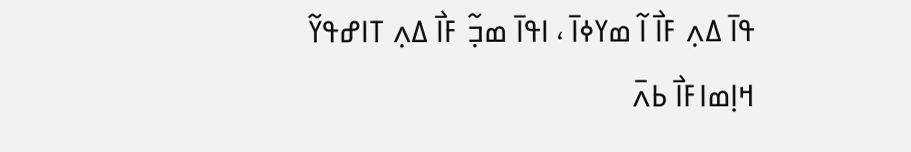ߟߊ߫ ߡߍ߲ ߓߊ߯ ߊ߬ ߘߌߦߊ߫ ، ߊߟߊ߫ ߘߏ߲߬ ߓߊ߯ ߡߍ߲ ߠߊߝߟߌ߬ ߞߊ߲ߘߊߓߊ߯ ߕߍ߫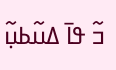ߏ߬ ߟߊ߫ ߡߎ߬ߕߎ߲߬